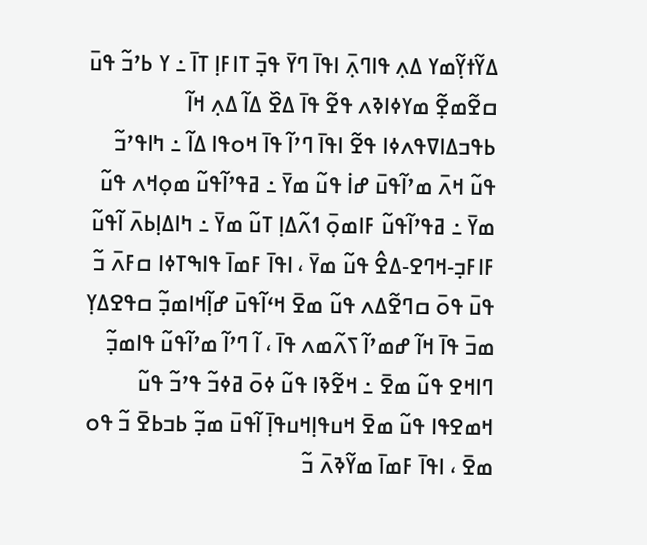ߡߌ߬ߙߌ߲߬ߘߌ ߡߍ߲ ߟߊߣߍ߲߫ ߊߟߊ߫ ߣߌ߫ ߟߏ߲߫ ߠߊߓߊ߲ ߠߊ߫ ߸ ߌ ߕߴߏ߬ ߟߎ߫ ߛߐ߬ߘߐ߲߬ ߘߌߦߊߢߍ ߟߐ߬ ߟߊ߫ ߡߐ߰ ߡߊ߬ ߡߍ߲ ߞߊ߬ ߕߟߏߡߊߜߟߍߦߊ ߟߐ߬ ߊߟߊ߫ ߣߴߊ߬ ߟߊ߫ ߞߋߟߊ ߡߊ߬ ߸ ߤߊߟߴߏ߬ ߟߎ߬ ߞߍ߫ ߘߴߊ߬ߟߎ߫ ߝߊ߭ ߟߎ߬ ߘߌ߫ ߸ ߥߟߴߊ߬ߟߎ߬ ߘߋ߲ߞߍ ߟߎ߬ ߘߌ߫ ߸ ߥߟߴߊ߬ߟߎ߬ ߓߊߘߋ߲߫ ߗߍ߬ߡߊ߲ ߠߎ߬ ߘߌ߫ ߸ ߤߊߡߊ߲ߕߍ߫ ߊ߬ߟߎ߬ ߓߊߓߏ߲-ߞߣߐ-ߡߐ߮ ߟߎ߬ ߘߌ߫ ، ߊߟߊ߫ ߓߘߊ߫ ߟߊߒߠߦߊ ߛߓߍ߫ ߏ߬ ߟߎ߫ ߟߋ߫ ߛߣߐ߬ߡߍ ߟߎ߬ ߘߐ߫ ߞߵߊ߬ߟߎ߫ ߝߊ߲߬ߞߊߘߏ߲߬ ߛߟߐߡߌ߲ ߘߏ߫ ߟߊ߫ ߞߊ߬ ߝߘߴߊ߬ ߖߍ߬ߘߍ ߟߊ߫ ، ߊ߬ ߣߴߊ߬ ߘߴߊ߬ߟߎ߬ ߟߊߘߏ߲߬ ߣߊߞߐ ߟߎ߬ ߘߐ߫ ߸ ߞߐ߬ߢߊ ߟߎ߬ ߦߋ߫ ߥߦߏ߬ ߟߴߏ߬ ߟߎ߬ ߞߘߐߟߊ ߟߎ߬ ߘߐ߫ ߞߎߟߊ߲ߞߎߟߊ߲߫ ߊ߬ߟߎ߫ ߘߏ߲߬ ߕߏߕߐ߫ ߏ߬ ߟߋ ߘߐ߫ ، ߊߟߊ߫ ߓߘߊ߫ ߘߌ߬ߢߍ߫ ߏ߬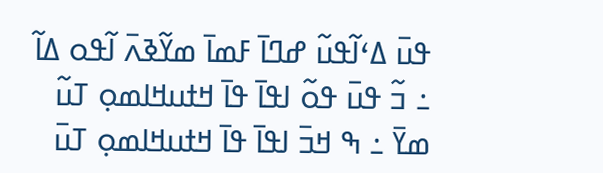ߟߎ߫ ߡߵߊ߬ߟߎ߬ ߝߣߊ߫ ߓߘߊ߫ ߘߌ߬ߢߍ߫ ߊ߬ߟߋ ߡߊ߬ ߸ ߏ߬ ߟߎ߫ ߟߋ߬ ߊߟߊ߫ ߟߊ߫ ߞߙߎߞߊߘߋ߲ ߠߎ߬ ߘߌ߫ ߸ ߒ ߞߏ߫ ߊߟߊ߫ ߟߊ߫ ߞߙߎߞߊߘߋ߲ ߠߎ߫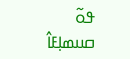ߟߋ߬ ߛߎߘߊ߲ߓߊ߮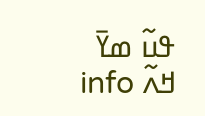ߟߎ߬ ߘߌ߫ ߞߍ߬ info